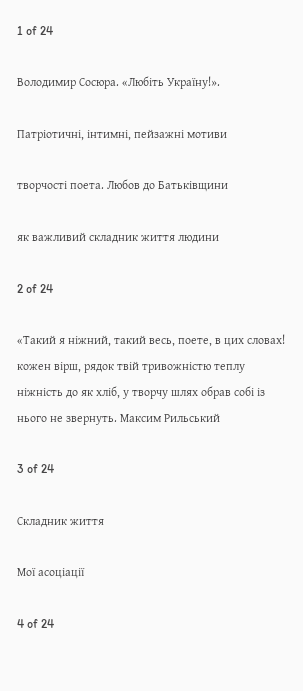1 of 24

Володимир Сосюра. «Любіть Україну!».

Патріотичні, інтимні, пейзажні мотиви

творчості поета. Любов до Батьківщини

як важливий складник життя людини

2 of 24

«Такий я ніжний, такий весь, поете, в цих словах! кожен вірш, рядок твій тривожністю теплу ніжність до як хліб, у творчу шлях обрав собі із нього не звернуть. Максим Рильський

3 of 24

Складник життя

Мої асоціації

4 of 24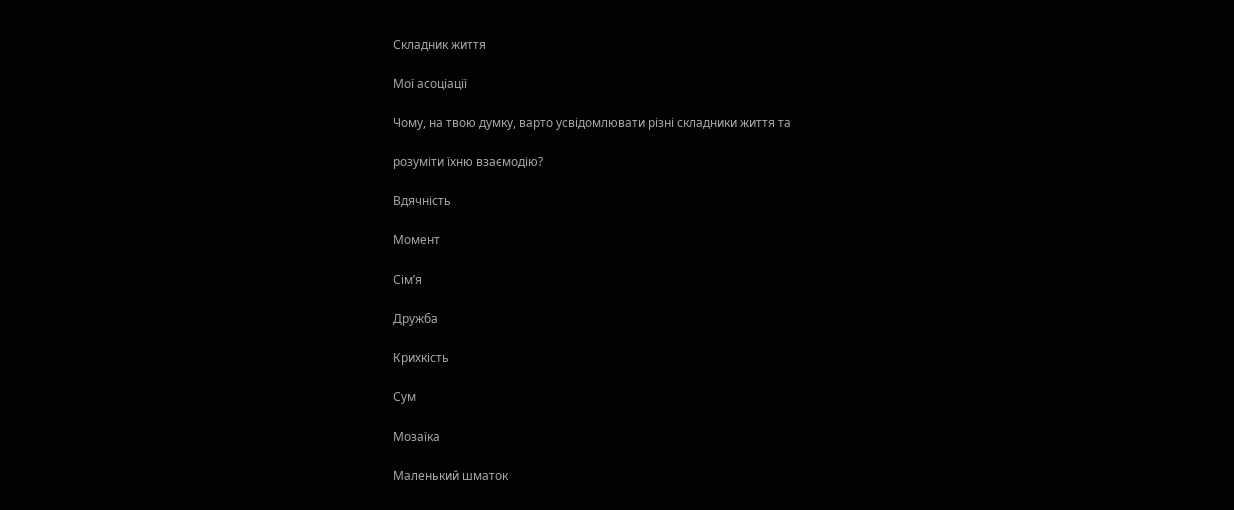Складник життя

Мої асоціації

Чому, на твою думку, варто усвідомлювати різні складники життя та

розуміти їхню взаємодію?

Вдячність

Момент

Сім’я

Дружба

Крихкість

Сум

Мозаїка

Маленький шматок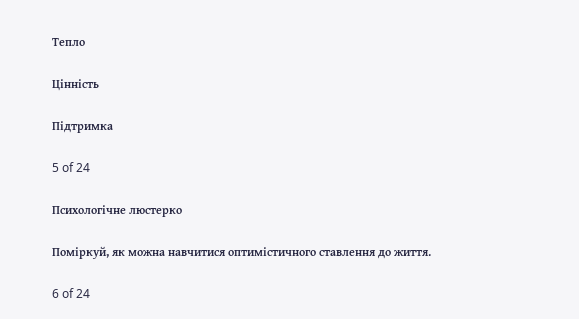Тепло

Цінність

Підтримка

5 of 24

Психологічне люстерко

Поміркуй, як можна навчитися оптимістичного ставлення до життя.

6 of 24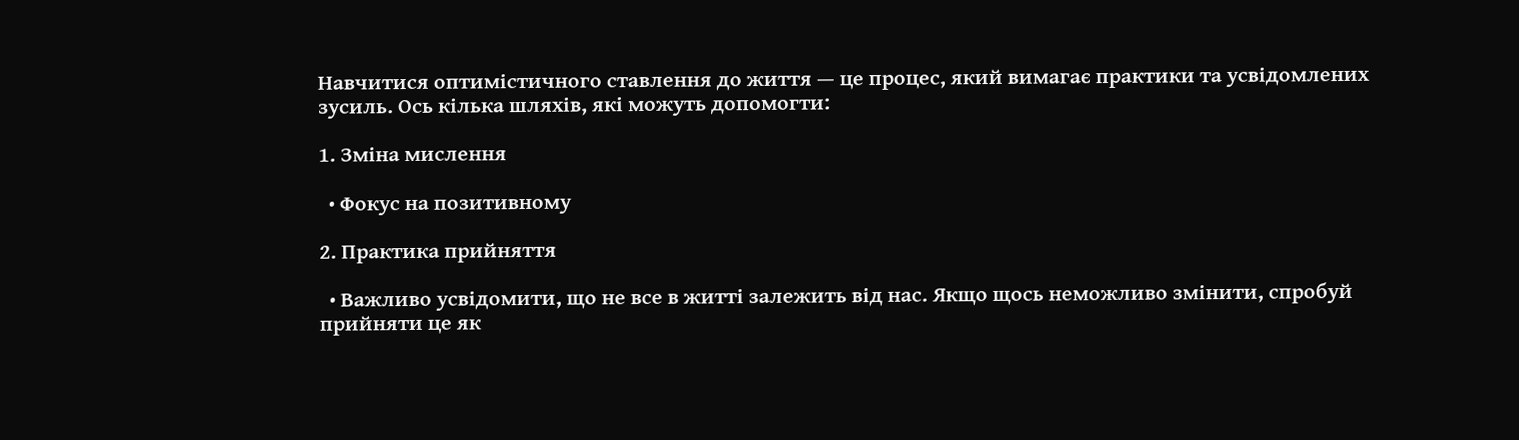Навчитися оптимістичного ставлення до життя — це процес, який вимагає практики та усвідомлених зусиль. Ось кілька шляхів, які можуть допомогти:

1. Зміна мислення

  • Фокус на позитивному

2. Практика прийняття

  • Важливо усвідомити, що не все в житті залежить від нас. Якщо щось неможливо змінити, спробуй прийняти це як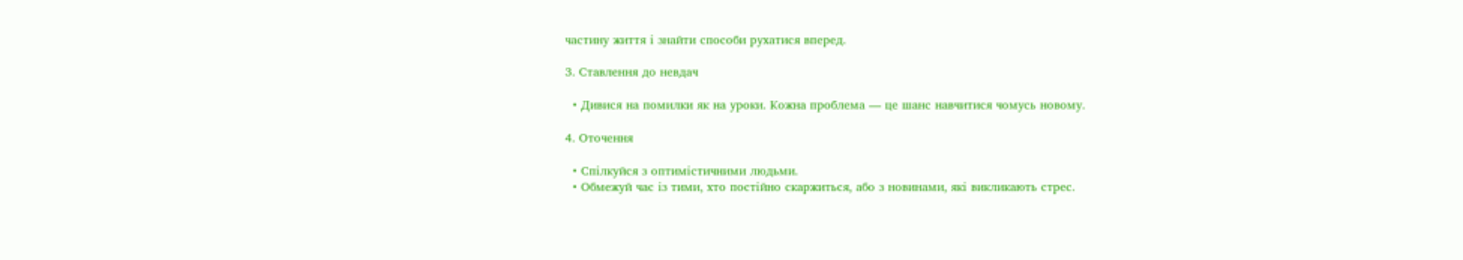частину життя і знайти способи рухатися вперед.

3. Ставлення до невдач

  • Дивися на помилки як на уроки. Кожна проблема — це шанс навчитися чомусь новому.

4. Оточення

  • Спілкуйся з оптимістичними людьми.
  • Обмежуй час із тими, хто постійно скаржиться, або з новинами, які викликають стрес.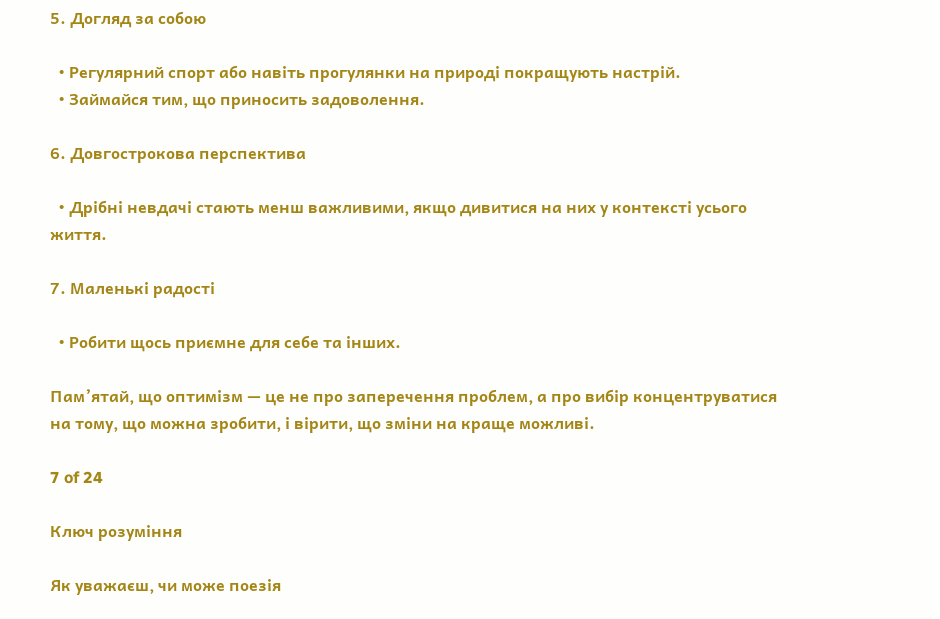5. Догляд за собою

  • Регулярний спорт або навіть прогулянки на природі покращують настрій.
  • Займайся тим, що приносить задоволення.

6. Довгострокова перспектива

  • Дрібні невдачі стають менш важливими, якщо дивитися на них у контексті усього життя.

7. Маленькі радості

  • Робити щось приємне для себе та інших.

Пам’ятай, що оптимізм — це не про заперечення проблем, а про вибір концентруватися на тому, що можна зробити, і вірити, що зміни на краще можливі.

7 of 24

Ключ розуміння

Як уважаєш, чи може поезія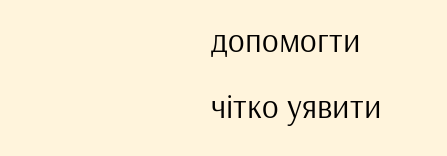допомогти чітко уявити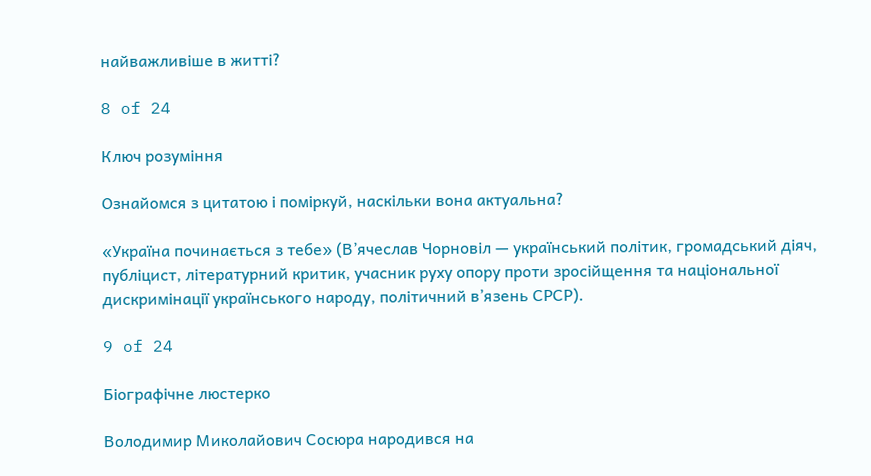найважливіше в житті?

8 of 24

Ключ розуміння

Ознайомся з цитатою і поміркуй, наскільки вона актуальна?

«Україна починається з тебе» (В’ячеслав Чорновіл — український політик, громадський діяч, публіцист, літературний критик, учасник руху опору проти зросійщення та національної дискримінації українського народу, політичний в’язень СРСР).

9 of 24

Біографічне люстерко

Володимир Миколайович Сосюра народився на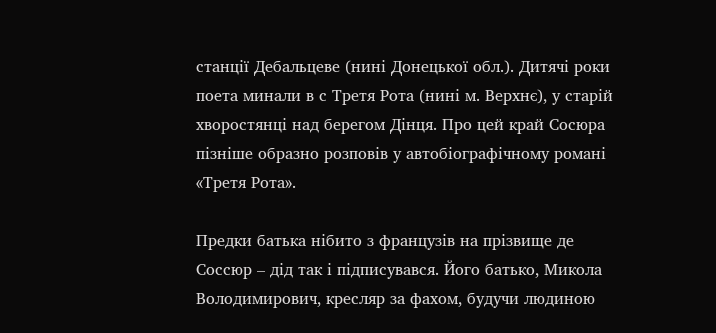станції Дебальцеве (нині Донецької обл.). Дитячі роки поета минали в с Третя Рота (нині м. Верхнє), у старій хворостянці над берегом Дінця. Про цей край Сосюра пізніше образно розповів у автобіографічному романі «Третя Рота».

Предки батька нібито з французів на прізвище де Соссюр – дід так і підписувався. Його батько, Микола Володимирович, кресляр за фахом, будучи людиною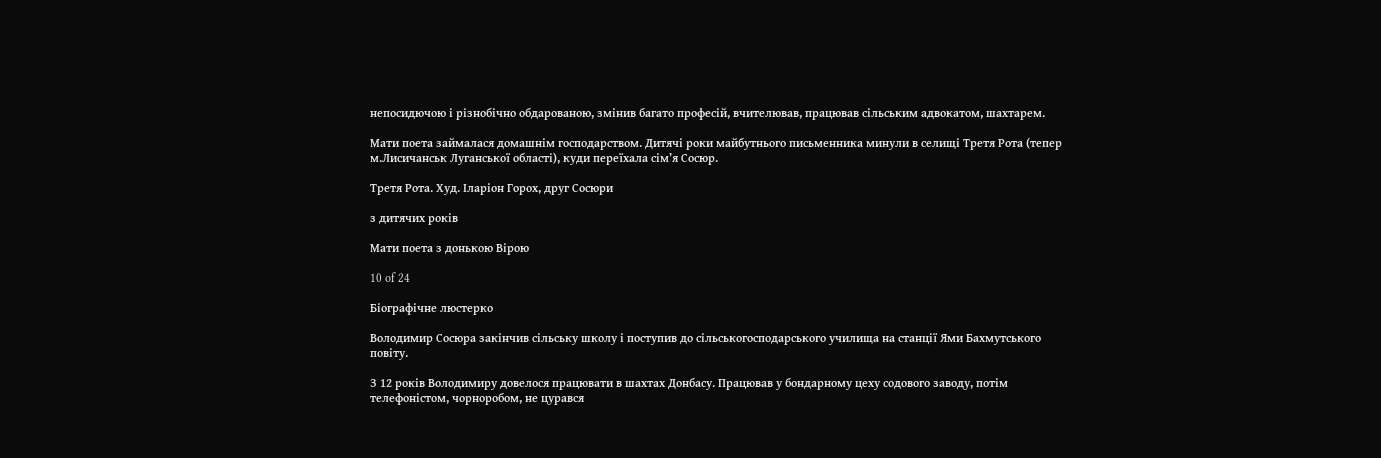непосидючою і різнобічно обдарованою, змінив багато професій, вчителював, працював сільським адвокатом, шахтарем.

Мати поета займалася домашнім господарством. Дитячі роки майбутнього письменника минули в селищі Третя Рота (тепер м.Лисичанськ Луганської області), куди переїхала сім’я Сосюр.

Третя Рота. Худ. Іларіон Горох, друг Сосюри

з дитячих років

Мати поета з донькою Вірою

10 of 24

Біографічне люстерко

Володимир Сосюра закінчив сільську школу і поступив до сільськогосподарського училища на станції Ями Бахмутського повіту.

З 12 років Володимиру довелося працювати в шахтах Донбасу. Працював у бондарному цеху содового заводу, потім телефоністом, чорноробом, не цурався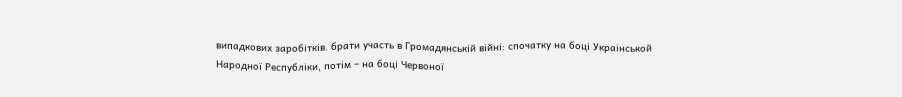випадкових заробітків. брати участь в Громадянській війні: спочатку на боці Украінськой Народної Республіки, потім – на боці Червоної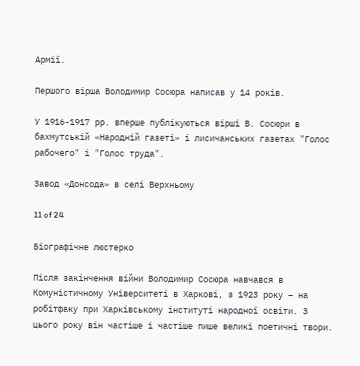Армії.

Першого вірша Володимир Сосюра написав у 14 років.

У 1916-1917 рр. вперше публікуються вірші В. Сосюри в бахмутській «Народній газеті» і лисичанських газетах "Голос рабочего" і "Голос труда".

Завод «Донсода» в селі Верхньому

11 of 24

Біографічне люстерко

Після закінчення війни Володимир Сосюра навчався в Комуністичному Університеті в Харкові, з 1923 року – на робітфаку при Харківському інституті народної освіти. З цього року він частіше і частіше пише великі поетичні твори.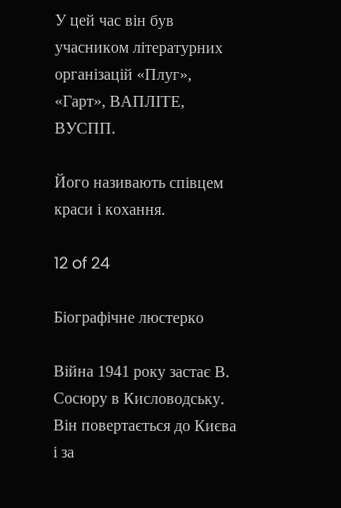У цей час він був учасником літературних організацій «Плуг», «Гарт», ВАПЛІТЕ, ВУСПП.

Його називають співцем краси і кохання.

12 of 24

Біографічне люстерко

Війна 1941 року застає В. Сосюру в Кисловодську. Він повертається до Києва і за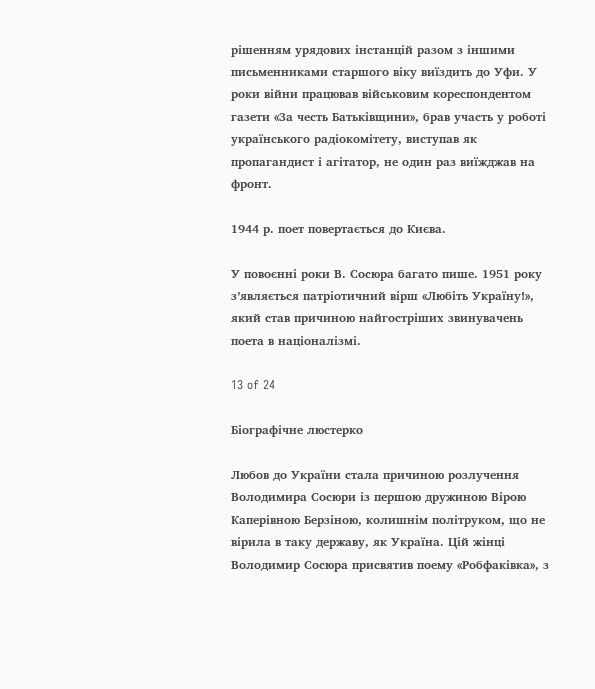рішенням урядових інстанцій разом з іншими письменниками старшого віку виїздить до Уфи. У роки війни працював військовим кореспондентом газети «За честь Батьківщини», брав участь у роботі українського радіокомітету, виступав як пропагандист і агітатор, не один раз виїжджав на фронт.

1944 р. поет повертається до Києва.

У повоєнні роки В. Сосюра багато пише. 1951 року з’являється патріотичний вірш «Любіть Україну!», який став причиною найгостріших звинувачень поета в націоналізмі.

13 of 24

Біографічне люстерко

Любов до України стала причиною розлучення Володимира Сосюри із першою дружиною Вірою Каперівною Берзіною, колишнім політруком, що не вірила в таку державу, як Україна. Цій жінці Володимир Сосюра присвятив поему «Робфаківка», з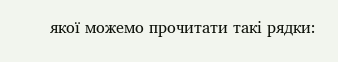якої можемо прочитати такі рядки: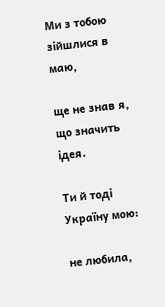Ми з тобою зійшлися в маю,

ще не знав я, що значить ідея.

Ти й тоді Україну мою:

не любила,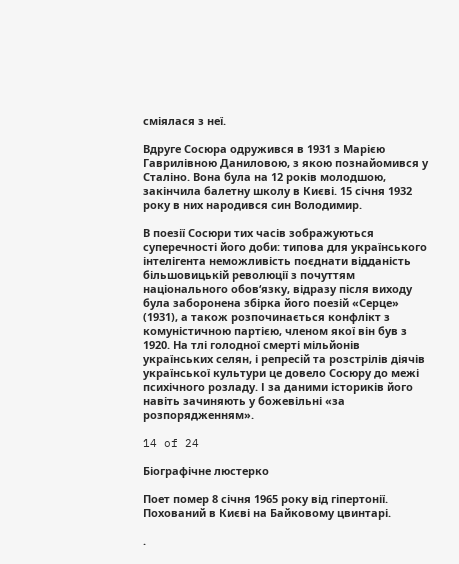сміялася з неї.

Вдруге Сосюра одружився в 1931 з Марією Гаврилівною Даниловою, з якою познайомився у Сталіно. Вона була на 12 років молодшою, закінчила балетну школу в Києві. 15 січня 1932 року в них народився син Володимир.

В поезії Сосюри тих часів зображуються суперечності його доби: типова для українського інтелігента неможливість поєднати відданість більшовицькій революції з почуттям національного обов‘язку, відразу після виходу була заборонена збірка його поезій «Серце» (1931), а також розпочинається конфлікт з комуністичною партією, членом якої він був з 1920. На тлі голодної смерті мільйонів українських селян, і репресій та розстрілів діячів української культури це довело Сосюру до межі психічного розладу. І за даними істориків його навіть зачиняють у божевільні «за розпорядженням».

14 of 24

Біографічне люстерко

Поет помер 8 січня 1965 року від гіпертонії. Похований в Києві на Байковому цвинтарі.

.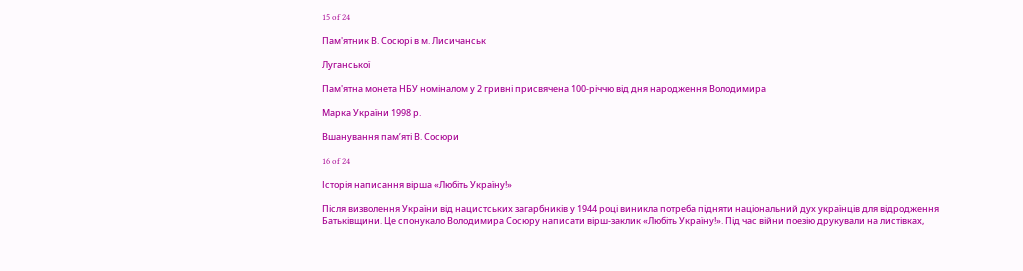15 of 24

Пам'ятник В. Сосюрі в м. Лисичанськ

Луганської

Пам'ятна монета НБУ номіналом у 2 гривні присвячена 100-річчю від дня народження Володимира

Марка України 1998 р.

Вшанування пам’яті В. Сосюри

16 of 24

Історія написання вірша «Любіть Україну!»

Після визволення України від нацистських загарбників у 1944 році виникла потреба підняти національний дух українців для відродження Батьківщини. Це спонукало Володимира Сосюру написати вірш-заклик «Любіть Україну!». Під час війни поезію друкували на листівках,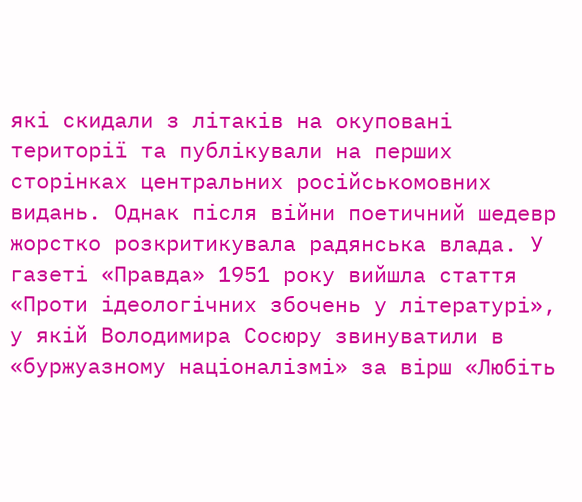які скидали з літаків на окуповані території та публікували на перших сторінках центральних російськомовних видань. Однак після війни поетичний шедевр жорстко розкритикувала радянська влада. У газеті «Правда» 1951 року вийшла стаття «Проти ідеологічних збочень у літературі», у якій Володимира Сосюру звинуватили в «буржуазному націоналізмі» за вірш «Любіть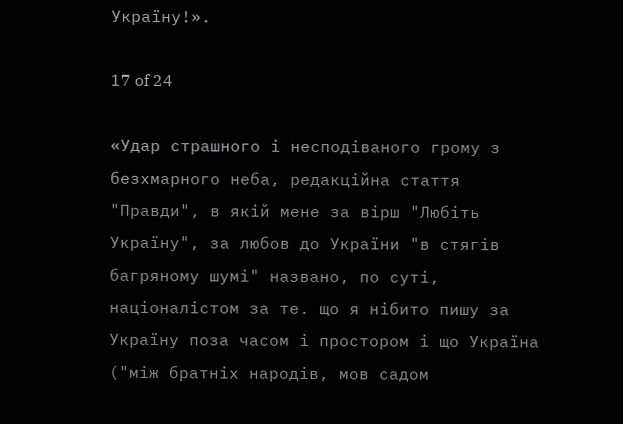Україну!».

17 of 24

«Удар страшного і несподіваного грому з безхмарного неба, редакційна стаття "Правди", в якій мене за вірш "Любіть Україну", за любов до України "в стягів багряному шумі" названо, по суті, націоналістом за те. що я нібито пишу за Україну поза часом і простором і що Україна ("між братніх народів, мов садом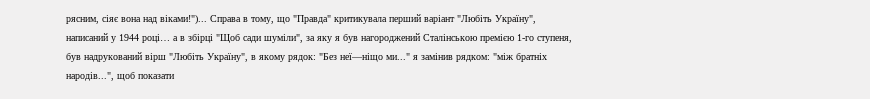рясним, сіяє вона над віками!")... Справа в тому, що "Правда" критикувала перший варіант "Любіть Україну", написаний у 1944 році… а в збірці "Щоб сади шуміли", за яку я був нагороджений Сталінською премією 1-го ступеня, був надрукований вірш "Любіть Україну", в якому рядок: "Без неї—ніщо ми..." я замінив рядком: "між братніх народів...", щоб показати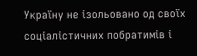Україну не ізольовано од своїх соціалістичних побратимів і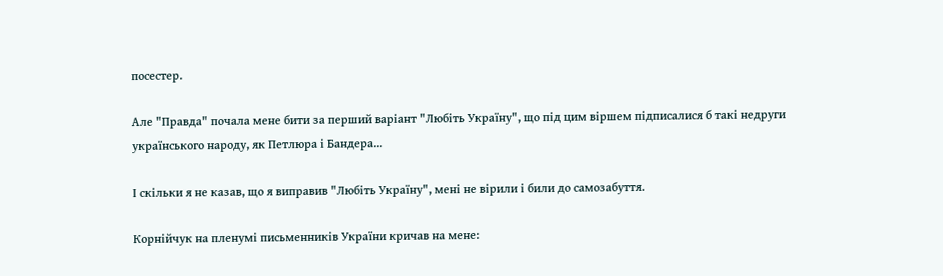посестер.

Але "Правда" почала мене бити за перший варіант "Любіть Україну", що під цим віршем підписалися б такі недруги українського народу, як Петлюра і Бандера...

І скільки я не казав, що я виправив "Любіть Україну", мені не вірили і били до самозабуття.

Корнійчук на пленумі письменників України кричав на мене: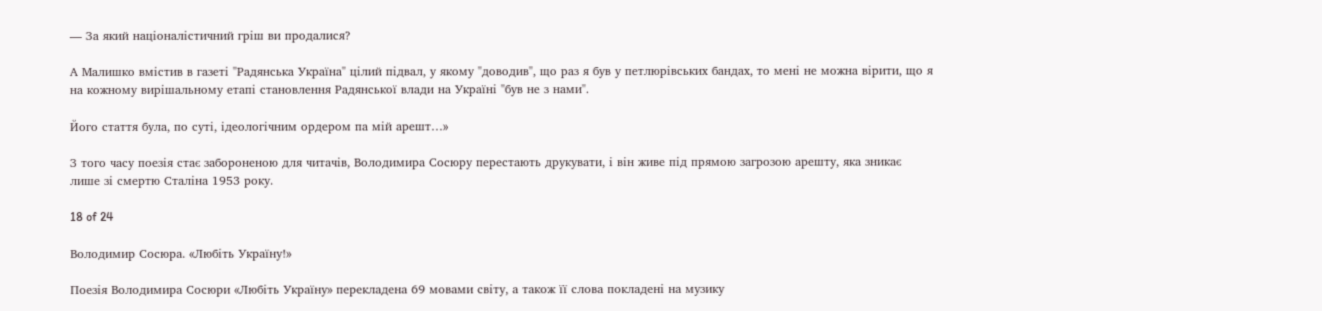— За який націоналістичний гріш ви продалися?

А Малишко вмістив в газеті "Радянська Україна" цілий підвал, у якому "доводив", що раз я був у петлюрівських бандах, то мені не можна вірити, що я на кожному вирішальному етапі становлення Радянської влади на Україні "був не з нами".

Його стаття була, по суті, ідеологічним ордером па мій арешт…»

З того часу поезія стає забороненою для читачів, Володимира Сосюру перестають друкувати, і він живе під прямою загрозою арешту, яка зникає лише зі смертю Сталіна 1953 року.

18 of 24

Володимир Сосюра. «Любіть Україну!»

Поезія Володимира Сосюри «Любіть Україну» перекладена 69 мовами світу, а також її слова покладені на музику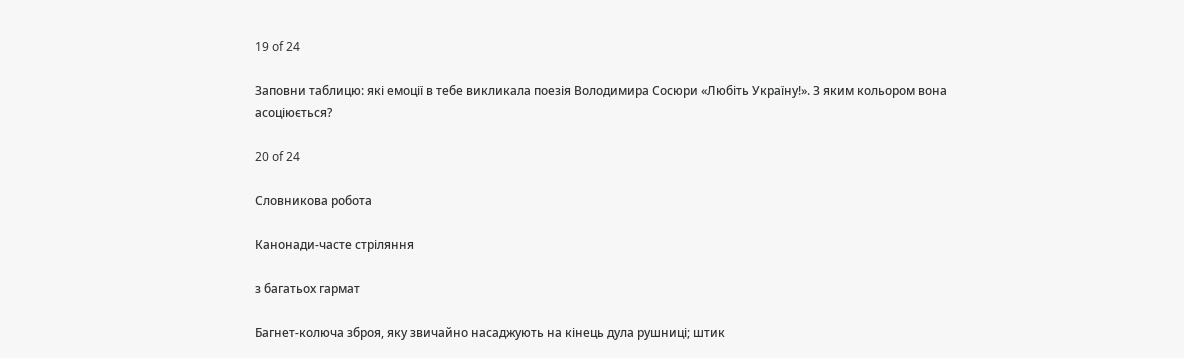19 of 24

Заповни таблицю: які емоції в тебе викликала поезія Володимира Сосюри «Любіть Україну!». З яким кольором вона асоціюється?

20 of 24

Словникова робота

Канонади-часте стріляння

з багатьох гармат

Багнет-колюча зброя, яку звичайно насаджують на кінець дула рушниці; штик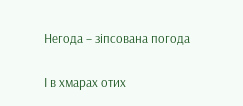Негода – зіпсована погода

І в хмарах отих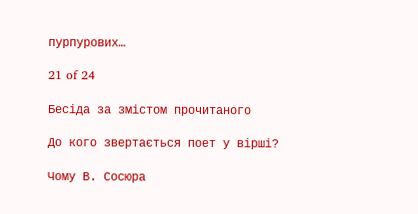пурпурових…

21 of 24

Бесіда за змістом прочитаного

До кого звертається поет у вірші?

Чому В. Сосюра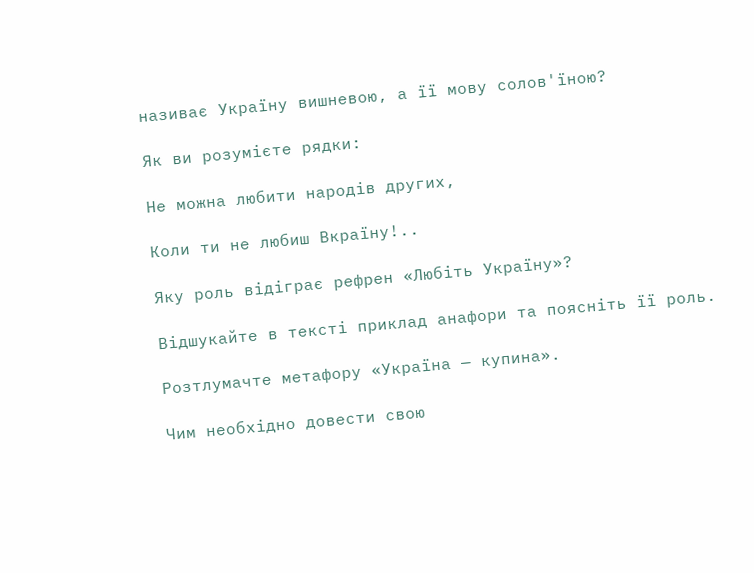називає Україну вишневою, а її мову солов'їною?

Як ви розумієте рядки:

Не можна любити народів других,

Коли ти не любиш Вкраїну!..

Яку роль відіграє рефрен «Любіть Україну»?

Відшукайте в тексті приклад анафори та поясніть її роль.

Розтлумачте метафору «Україна — купина».

Чим необхідно довести свою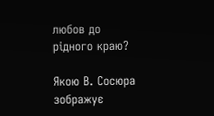любов до рідного краю?

Якою В. Сосюра зображує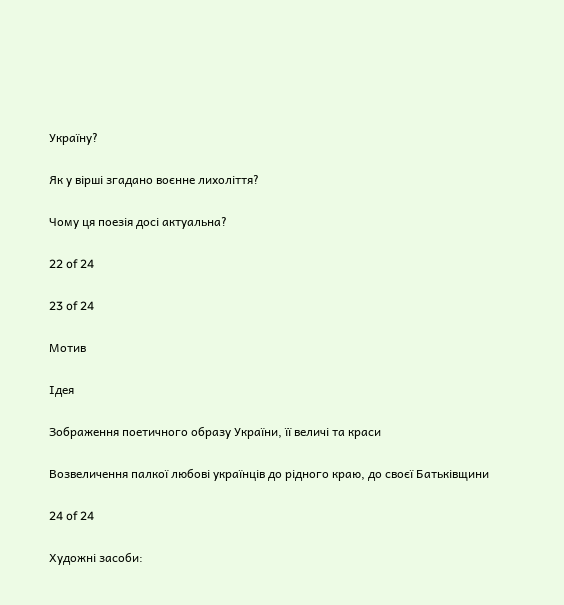Україну?

Як у вірші згадано воєнне лихоліття?

Чому ця поезія досі актуальна?

22 of 24

23 of 24

Мотив

Ідея

Зображення поетичного образу України, її величі та краси

Возвеличення палкої любові українців до рідного краю, до своєї Батьківщини

24 of 24

Художні засоби: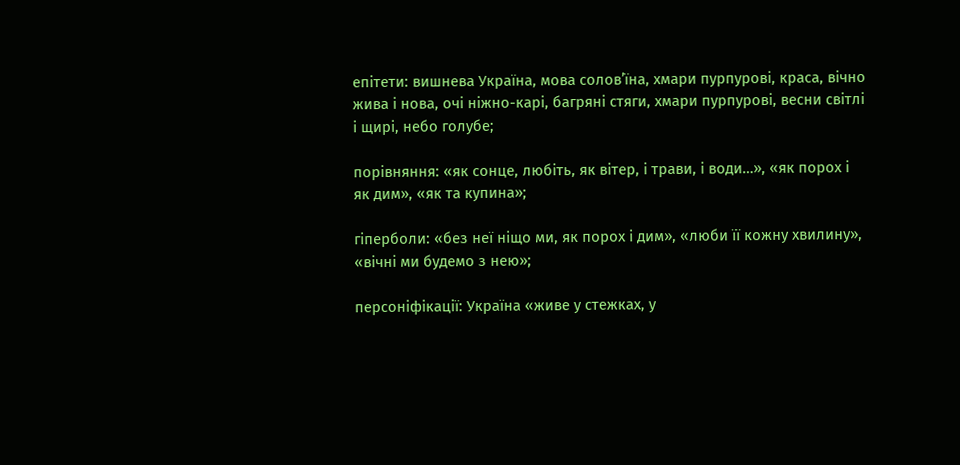епітети: вишнева Україна, мова солов’їна, хмари пурпурові, краса, вічно жива і нова, очі ніжно-карі, багряні стяги, хмари пурпурові, весни світлі і щирі, небо голубе;

порівняння: «як сонце, любіть, як вітер, і трави, і води…», «як порох і як дим», «як та купина»;

гіперболи: «без неї ніщо ми, як порох і дим», «люби її кожну хвилину», «вічні ми будемо з нею»;

персоніфікації: Україна «живе у стежках, у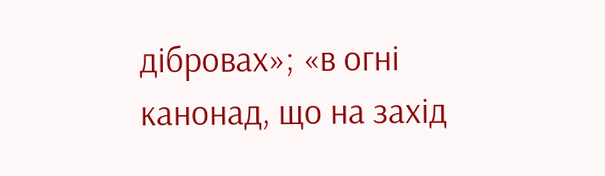дібровах»; «в огні канонад, що на захід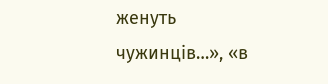женуть чужинців…», «в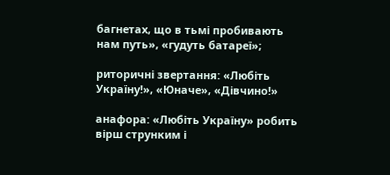багнетах, що в тьмі пробивають нам путь», «гудуть батареї»;

риторичні звертання: «Любіть Україну!», «Юначе», «Дівчино!»

анафора: «Любіть Україну» робить вірш струнким і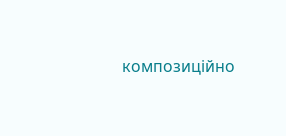композиційно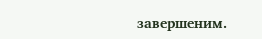завершеним.